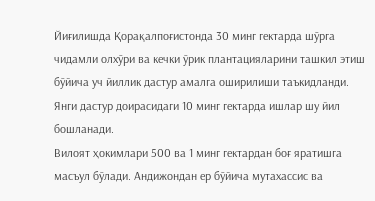Йиғилишда Қорақалпоғистонда 30 минг гектарда шўрга чидамли олхўри ва кечки ўрик плантацияларини ташкил этиш бўйича уч йиллик дастур амалга оширилиши таъкидланди. Янги дастур доирасидаги 10 минг гектарда ишлар шу йил бошланади.
Вилоят ҳокимлари 500 ва 1 минг гектардан боғ яратишга масъул бўлади. Андижондан ер бўйича мутахассис ва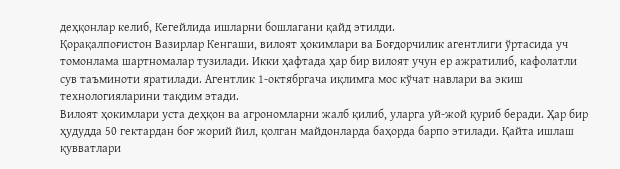деҳқонлар келиб, Кегейлида ишларни бошлагани қайд этилди.
Қорақалпоғистон Вазирлар Кенгаши, вилоят ҳокимлари ва Боғдорчилик агентлиги ўртасида уч томонлама шартномалар тузилади. Икки ҳафтада ҳар бир вилоят учун ер ажратилиб, кафолатли сув таъминоти яратилади. Агентлик 1-октябргача иқлимга мос кўчат навлари ва экиш технологияларини тақдим этади.
Вилоят ҳокимлари уста деҳқон ва агрономларни жалб қилиб, уларга уй-жой қуриб беради. Ҳар бир ҳудудда 50 гектардан боғ жорий йил, қолган майдонларда баҳорда барпо этилади. Қайта ишлаш қувватлари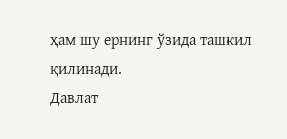ҳам шу ернинг ўзида ташкил қилинади.
Давлат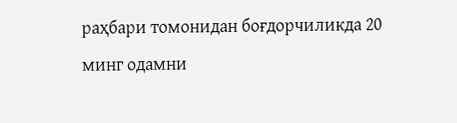раҳбари томонидан боғдорчиликда 20 минг одамни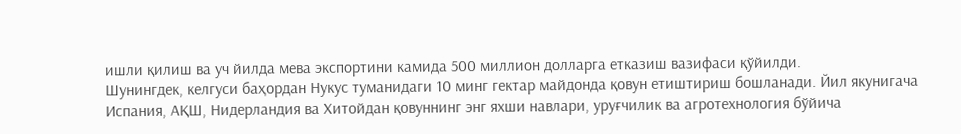ишли қилиш ва уч йилда мева экспортини камида 500 миллион долларга етказиш вазифаси қўйилди.
Шунингдек, келгуси баҳордан Нукус туманидаги 10 минг гектар майдонда қовун етиштириш бошланади. Йил якунигача Испания, АҚШ, Нидерландия ва Хитойдан қовуннинг энг яхши навлари, уруғчилик ва агротехнология бўйича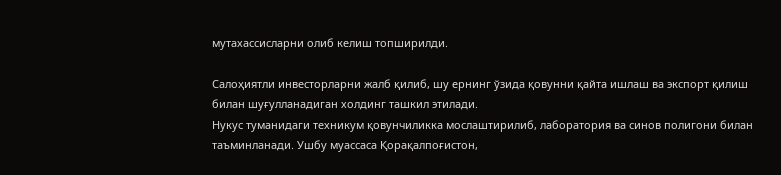мутахассисларни олиб келиш топширилди.

Салоҳиятли инвесторларни жалб қилиб, шу ернинг ўзида қовунни қайта ишлаш ва экспорт қилиш билан шуғулланадиган холдинг ташкил этилади.
Нукус туманидаги техникум қовунчиликка мослаштирилиб, лаборатория ва синов полигони билан таъминланади. Ушбу муассаса Қорақалпоғистон,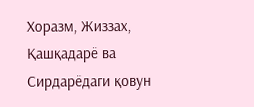Хоразм, Жиззах, Қашқадарё ва Сирдарёдаги қовун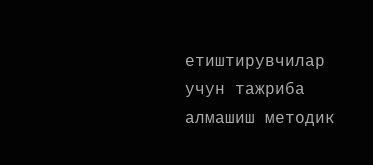етиштирувчилар учун тажриба алмашиш методик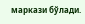маркази бўлади.